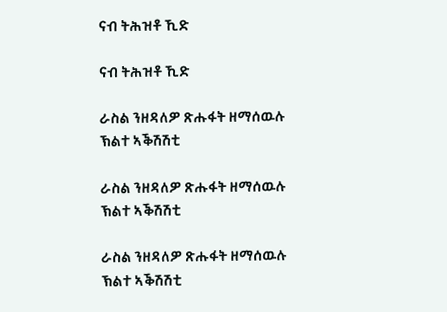ናብ ትሕዝቶ ኺድ

ናብ ትሕዝቶ ኺድ

ራስል ንዘዳለዎ ጽሑፋት ዘማሰዉሉ ኽልተ ኣቕሽሽቲ

ራስል ንዘዳለዎ ጽሑፋት ዘማሰዉሉ ኽልተ ኣቕሽሽቲ

ራስል ንዘዳለዎ ጽሑፋት ዘማሰዉሉ ኽልተ ኣቕሽሽቲ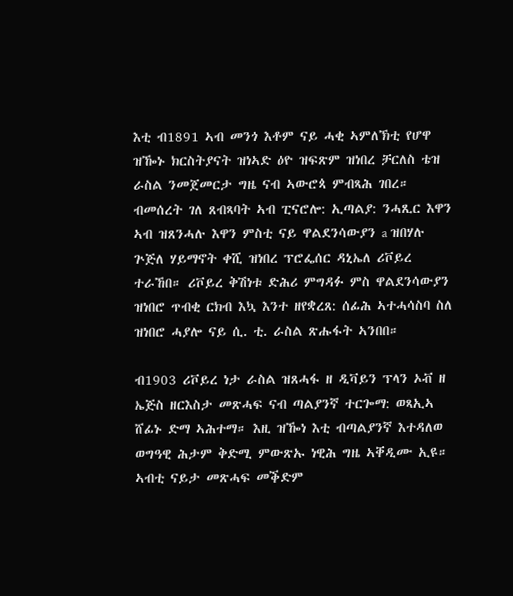እቲ ብ1891 ኣብ መንጎ እቶም ናይ ሓቂ ኣምለኽቲ የሆዋ ዝዀኑ ክርስትያናት ዝነኣድ ዕዮ ዝፍጽም ዝነበረ ቻርለስ ቴዝ ራስል ንመጀመርታ ግዜ ናብ ኣውሮጳ ምብጻሕ ገበረ። ብመሰረት ገለ ጸብጻባት ኣብ ፒናሮሎ: ኢጣልያ: ንሓጺር እዋን ኣብ ዝጸንሓሉ እዋን ምስቲ ናይ ዋልደንሳውያን a ዝበሃሉ ጕጅለ ሃይማኖት ቀሺ ዝነበረ ፕሮፌሰር ዳኒኤለ ሪቮይረ ተራኸበ። ሪቮይረ ቅሽነቱ ድሕሪ ምግዳፉ ምስ ዋልደንሳውያን ዝነበሮ ጥብቂ ርክብ እኳ እንተ ዘየቋረጸ: ሰፊሕ ኣተሓሳስባ ስለ ዝነበሮ ሓያሎ ናይ ሲ. ቲ. ራስል ጽሑፋት ኣንበበ።

ብ1903 ሪቮይረ ነታ ራስል ዝጸሓፋ ዘ ዲቫይን ፕላን ኦቭ ዘ ኤጅስ ዘርእስታ መጽሓፍ ናብ ጣልያንኛ ተርጐማ: ወጻኢኣ ሸፊኑ ድማ ኣሕተማ። እዚ ዝዀነ እቲ ብጣልያንኛ እተዳለወ ወግዓዊ ሕታም ቅድሚ ምውጽኡ ነዊሕ ግዜ ኣቐዲሙ ኢዩ። ኣብቲ ናይታ መጽሓፍ መቕድም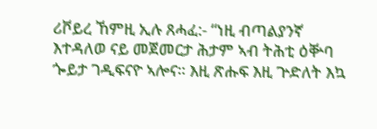ሪቮይረ ኸምዚ ኢሉ ጸሓፈ:- “ነዚ ብጣልያንኛ እተዳለወ ናይ መጀመርታ ሕታም ኣብ ትሕቲ ዕቝባ ጐይታ ገዲፍናዮ ኣሎና። እዚ ጽሑፍ እዚ ጕድለት እኳ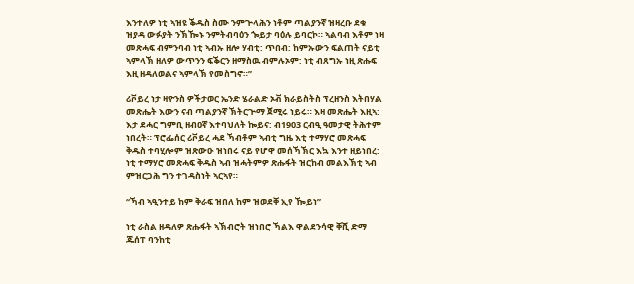እንተለዎ ነቲ ኣዝዩ ቕዱስ ስሙ ንምጕላሕን ነቶም ጣልያንኛ ዝዛረቡ ደቁ ዝያዳ ውፉያት ንኽዀኑ ንምትብባዕን ጐይታ ባዕሉ ይባርኮ። ኣልባብ እቶም ነዛ መጽሓፍ ብምንባብ ነቲ ኣብኡ ዘሎ ሃብቲ: ጥበብ: ከምኡውን ፍልጠት ናይቲ ኣምላኽ ዘለዎ ውጥንን ፍቕርን ዘማስዉ ብምሉኦም: ነቲ ብጸግኡ ነዚ ጽሑፍ እዚ ዘዳለወልና ኣምላኽ የመስግኖ።”

ሪቮይረ ነታ ዛዮንስ ዎችታወር ኤንድ ሄራልድ ኦቭ ክራይስትስ ፕረዘንስ እትበሃል መጽሔት እውን ናብ ጣልያንኛ ኽትርጕማ ጀሚሩ ነይሩ። እዛ መጽሔት እዚኣ: እታ ደሓር ግምቢ ዘብዐኛ እተባህለት ኰይና: ብ1903 ርብዒ ዓመታዊ ትሕተም ነበረት። ፕሮፌሰር ሪቮይረ ሓደ ኻብቶም ኣብቲ ግዜ እቲ ተማሃሮ መጽሓፍ ቅዱስ ተባሂሎም ዝጽውዑ ዝነበሩ ናይ የሆዋ መሰኻኽር እኳ እንተ ዘይነበረ: ነቲ ተማሃሮ መጽሓፍ ቅዱስ ኣብ ዝሓትምዎ ጽሑፋት ዝርከብ መልእኽቲ ኣብ ምዝርጋሕ ግን ተገዳስነት ኣርኣየ።

“ኻብ ኣዒንተይ ከም ቅራፍ ዝበለ ከም ዝወደቐ ኢየ ዀይነ”

ነቲ ራስል ዘዳለዎ ጽሑፋት ኣኽብሮት ዝነበሮ ኻልእ ዋልደንሳዊ ቐሺ ድማ ጁሰፐ ባንከቲ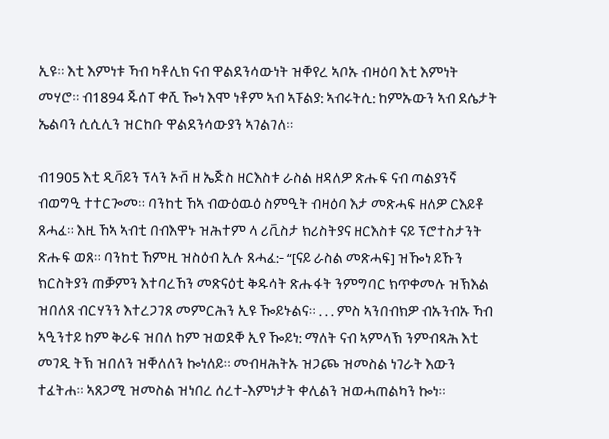ኢዩ። እቲ እምነቱ ኻብ ካቶሊክ ናብ ዋልደንሳውነት ዝቐየረ ኣቦኡ ብዛዕባ እቲ እምነት መሃሮ። ብ1894 ጁሰፐ ቀሺ ዀነ እሞ ነቶም ኣብ ኣፑልያ: ኣብሩትሲ: ከምኡውን ኣብ ደሴታት ኤልባን ሲሲሊን ዝርከቡ ዋልደንሳውያን ኣገልገለ።

ብ1905 እቲ ዲቫይን ፕላን ኦቭ ዘ ኤጅስ ዘርእስቱ ራስል ዘዳለዎ ጽሑፍ ናብ ጣልያንኛ ብወግዒ ተተርጐመ። ባንከቲ ኸኣ ብውዕዉዕ ስምዒት ብዛዕባ እታ መጽሓፍ ዘለዎ ርእይቶ ጸሓፈ። እዚ ኸኣ ኣብቲ በብእዋኑ ዝሕተም ላ ሪቪስታ ክሪስትያና ዘርእስቱ ናይ ፕሮተስታንት ጽሑፍ ወጸ። ባንከቲ ኸምዚ ዝስዕብ ኢሉ ጸሓፈ:- “[ናይ ራስል መጽሓፍ] ዝዀነ ይኹን ክርስትያን ጠቓምን እተባረኸን መጽናዕቲ ቅዱሳት ጽሑፋት ንምግባር ክጥቀመሉ ዝኽእል ዝበለጸ ብርሃንን እተረጋገጸ መምርሕን ኢዩ ዀይኑልና። . . . ምስ ኣንበብክዎ ብኡንብኡ ኻብ ኣዒንተይ ከም ቅራፍ ዝበለ ከም ዝወደቐ ኢየ ዀይነ: ማለት ናብ ኣምላኽ ንምብጻሕ እቲ መገዲ ትኽ ዝበለን ዝቐለለን ኰነለይ። መብዛሕትኡ ዝጋጮ ዝመስል ነገራት እውን ተፈትሐ። ኣጸጋሚ ዝመስል ዝነበረ ሰረተ-እምነታት ቀሊልን ዝወሓጠልካን ኰነ።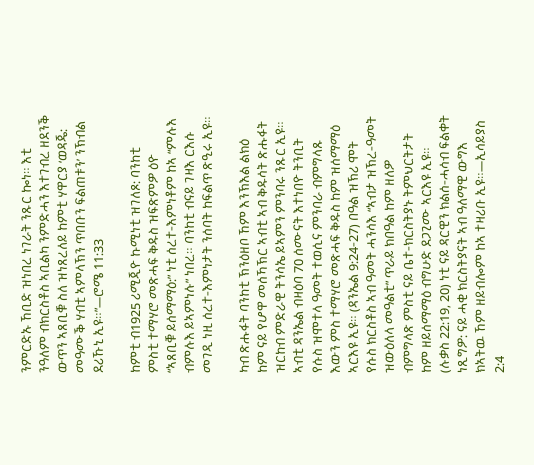ንምርድኡ ኸቢድ ዝነበረ ነገራት ንጹር ኰነ። እቲ ንዓለም ብክርስቶስ ኣቢልካ ንምድሓን እተገብረ ዘደንቕ ውጥን ኣጸቢቑ ስለ ዝነጸረለይ ከምቲ ሃዋርያ ‘ወዳጄ: መዓሙቕ ሃብቲ ኣምላኽን ጥበቡን ፍልጠቱን’ ንኽብል ደሪኹኒ ኢዩ።”—ሮሜ 11:33

ከምቲ ብ1925 ሪሚጂዮ ኩሚነቲ ዝገለጾ: ባንከቲ ምስቲ ተማሃሮ መጽሓፍ ቅዱስ ዝፍጽምዎ ዕዮ “ኣጸቢቑ ይሰማማዕ:” ነቲ ሰረተ-እምነቶም ከኣ “ምሉእ ብምሉእ ይኣምነሉ” ነበረ። ባንከቲ ብናይ ገዛእ ርእሱ መገዲ ነዚ ሰረተ-እምነታት ንሰባት ከፍልጥ ጽዒሩ ኢዩ።

ካብ ጽሑፋት ባንከቲ ኽንዕዘቦ ኸም እንኽእል ልክዕ ከም ናይ የሆዋ መሰኻኽር ኣብቲ ኣብ ቅዱሳት ጽሑፋት ዝርከብ ምድራዊ ትንሳኤ ይኣምን ምንባሩ ንጹር ኢዩ። ኣብቲ ዳንኤል ብዛዕባ 70 ሰሙናት እተነበዮ ትንቢት የሱስ ዝሞተላ ዓመት ተወሲና ምንባራ ብምግላጹ እውን ምስ ተማሃሮ መጽሓፍ ቅዱስ ከም ዝሰማማዕ ኣርእዩ ኢዩ። (ዳንኤል 9:24-27) በዓል ዝኽሪ ሞት የሱስ ክርስቶስ ኣብ ዓመት ሓንሳእ “ኣብታ ዝኽረ-ዓመት ዝውዕለላ መዓልቲ” ጥራይ ክበዓል ከም ዘለዎ ብምግላጽ ምስቲ ናይ ቤተ-ክርስትያኑ ትምህርትታት ከም ዘይሰማማዕ ብግሁድ ደጋጊሙ ኣርእዩ ኢዩ። (ሉቃስ 22:19, 20) ነቲ ናይ ዳርዊን ክልሰ-ሓሳብ ፍልቀት ነጺግዎ: ናይ ሓቂ ክርስትያናት ኣብ ዓለማዊ ውግእ ክኣትዉ ኸም ዘይብሎም ከኣ ተዛሪቡ ኢዩ።—ኢሳይያስ 2:4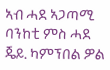ኣብ ሓደ ኣጋጣሚ ባንከቲ ምስ ሓደ ጄይ. ካምፕበል ዎል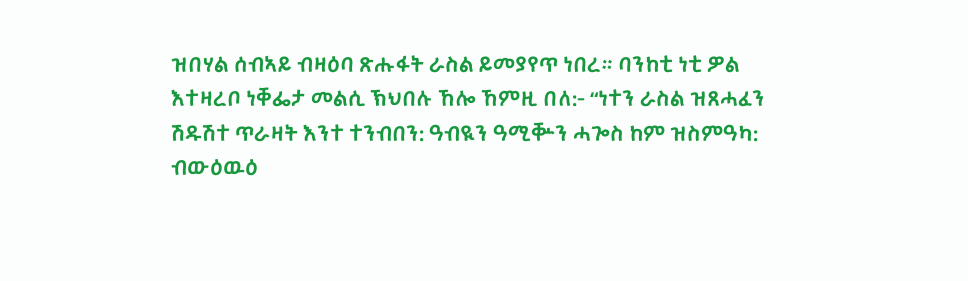ዝበሃል ሰብኣይ ብዛዕባ ጽሑፋት ራስል ይመያየጥ ነበረ። ባንከቲ ነቲ ዎል እተዛረቦ ነቐፌታ መልሲ ኽህበሉ ኸሎ ኸምዚ በለ:- “ነተን ራስል ዝጸሓፈን ሽዱሽተ ጥራዛት እንተ ተንብበን: ዓብዪን ዓሚቝን ሓጐስ ከም ዝስምዓካ: ብውዕዉዕ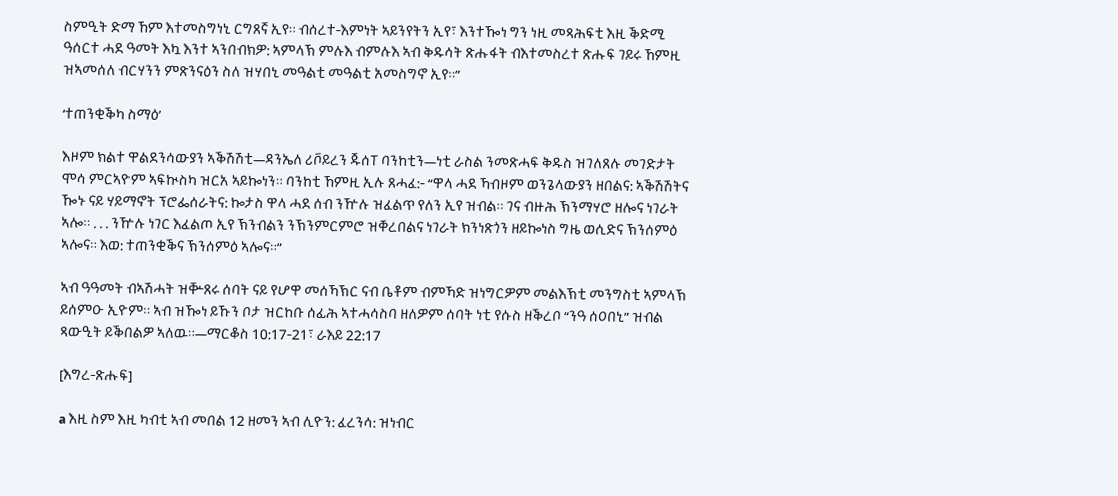ስምዒት ድማ ኸም እተመስግነኒ ርግጸኛ ኢየ። ብሰረተ-እምነት ኣይንየትን ኢየ፣ እንተዀነ ግን ነዚ መጻሕፍቲ እዚ ቕድሚ ዓሰርተ ሓደ ዓመት እኳ እንተ ኣንበብክዎ: ኣምላኽ ምሉእ ብምሉእ ኣብ ቅዱሳት ጽሑፋት ብእተመስረተ ጽሑፍ ገይሩ ኸምዚ ዝኣመሰለ ብርሃንን ምጽንናዕን ስለ ዝሃበኒ መዓልቲ መዓልቲ አመስግኖ ኢየ።”

‘ተጠንቂቕካ ስማዕ’

እዞም ክልተ ዋልደንሳውያን ኣቕሽሽቲ—ዳንኤለ ሪቮይረን ጁሰፐ ባንከቲን—ነቲ ራስል ንመጽሓፍ ቅዱስ ዝገለጸሉ መገድታት ሞሳ ምርኣዮም ኣፍኲስካ ዝርአ ኣይኰነን። ባንከቲ ኸምዚ ኢሉ ጸሓፈ:- “ዋላ ሓደ ኻብዞም ወንጌላውያን ዘበልና: ኣቕሽሽትና ዀኑ ናይ ሃይማኖት ፕሮፌሰራትና: ኰታስ ዋላ ሓደ ሰብ ንዅሉ ዝፈልጥ የለን ኢየ ዝብል። ገና ብዙሕ ኽንማሃሮ ዘሎና ነገራት ኣሎ። . . . ንዅሉ ነገር እፈልጦ ኢየ ኽንብልን ንኽንምርምሮ ዝቐረበልና ነገራት ክንነጽጎን ዘይኰነስ ግዜ ወሲድና ኽንሰምዕ ኣሎና። እወ: ተጠንቂቕና ኽንሰምዕ ኣሎና።”

ኣብ ዓዓመት ብኣሽሓት ዝቝጸሩ ሰባት ናይ የሆዋ መሰኻኽር ናብ ቤቶም ብምኻድ ዝነግርዎም መልእኽቲ መንግስቲ ኣምላኽ ይሰምዑ ኢዮም። ኣብ ዝዀነ ይኹን ቦታ ዝርከቡ ሰፊሕ ኣተሓሳስባ ዘለዎም ሰባት ነቲ የሱስ ዘቕረቦ “ንዓ ሰዐበኒ” ዝብል ጻውዒት ይቕበልዎ ኣለዉ።—ማርቆስ 10:17-21፣ ራእይ 22:17

[እግረ-ጽሑፍ]

a እዚ ስም እዚ ካብቲ ኣብ መበል 12 ዘመን ኣብ ሊዮን: ፈረንሳ: ዝነብር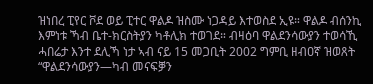ዝነበረ ፒየር ቮደ ወይ ፒተር ዋልዶ ዝስሙ ነጋዳይ እተወስደ ኢዩ። ዋልዶ ብሰንኪ እምነቱ ኻብ ቤተ-ክርስትያን ካቶሊክ ተወገደ። ብዛዕባ ዋልደንሳውያን ተወሳኺ ሓበሬታ እንተ ደሊኻ ነታ ኣብ ናይ 15 መጋቢት 2002 ግምቢ ዘብዐኛ ዝወጸት “ዋልደንሳውያን—ካብ መናፍቓን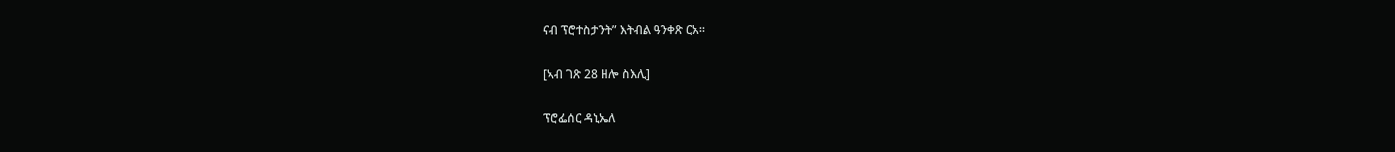ናብ ፕሮተስታንት” እትብል ዓንቀጽ ርአ።

[ኣብ ገጽ 28 ዘሎ ስእሊ]

ፕሮፌሰር ዳኒኤለ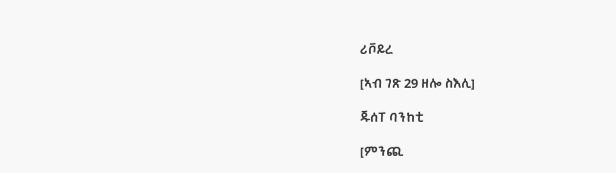ሪቮይረ

[ኣብ ገጽ 29 ዘሎ ስእሊ]

ጁሰፐ ባንከቲ

[ምንጪ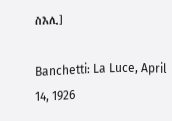ስእሊ]

Banchetti: La Luce, April 14, 1926